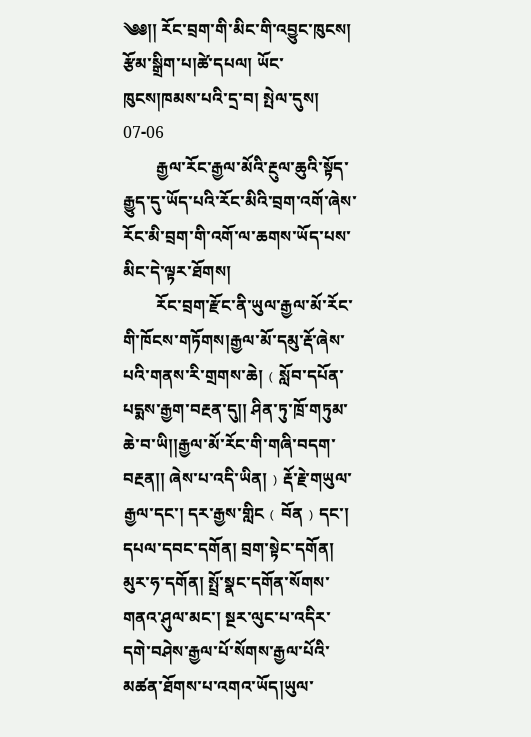༄༅།། རོང་བྲག་གི་མིང་གི་འབྱུང་ཁུངས།
རྩོམ་སྒྲིག་པ།ཚེ་དཔལ། ཡོང་ཁུངས།ཁམས་པའི་དྲ་བ། སྤེལ་དུས། 07-06
        རྒྱལ་རོང་རྒྱལ་མོའི་རྔུལ་ཆུའི་སྟོད་རྒྱུད་དུ་ཡོད་པའི་རོང་མིའི་བྲག་འགོ་ཞེས་རོང་མི་བྲག་གི་འགོ་ལ་ཆགས་ཡོད་པས་མིང་དེ་ལྟར་ཐོགས།
        རོང་བྲག་རྫོང་ནི་ཡུལ་རྒྱལ་མོ་རོང་གི་ཁོངས་གཏོགས།རྒྱལ་མོ་དམུ་རྡོ་ཞེས་པའི་གནས་རི་གྲགས་ཆེ།﹙སློབ་དཔོན་པདྨས་རྒྱག་བརྔན་དུ།། ཤིན་ཏུ་ཁྲོ་གཏུམ་ཆེ་བ་ཡི།།རྒྱལ་མོ་རོང་གི་གཞི་བདག་བརྔན།། ཞེས་པ་འདི་ཡིན།﹚རྡོ་རྗེ་གཡུལ་རྒྱལ་དང་། དར་རྒྱས་གླིང﹙བོན﹚དང་། དཔལ་དབང་དགོན། བྲག་སྟེང་དགོན། མུར་ཧ་དགོན། སྤྲོ་སྣང་དགོན་སོགས་གནའ་ཤུལ་མང་། སྔར་ལུང་པ་འདིར་དགེ་བཤེས་རྒྱལ་པོ་སོགས་རྒྱལ་པོའི་མཚན་ཐོགས་པ་འགའ་ཡོད།ཡུལ་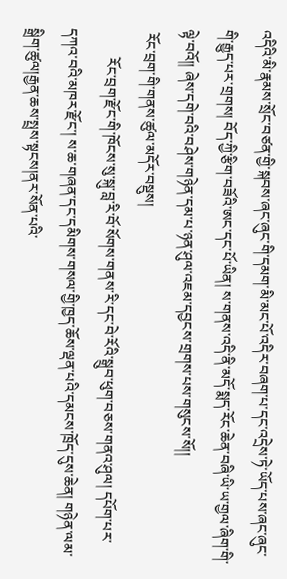འདིའི་མི་རྣམས་སྲོང་བཙན་གྱི་སྐབས་ཞང་ཞུང་གི་དམག་མི་མང་པོ་འདིར་བཞག་པ་དང་འདྲེས་ཏེ་ཡོད་པས་ཞང་ཞུང་གི་རྒྱུད་པར་གྲགས། བོད་ཀྱི་རྩིག་བཟོའི་ཨང་དང་པོ་ཡིན། ས་གནས་འདི་ནི་མདོ་སྨད་རོང་ཆེན་བཞི་ཡི་ཡ་གྱལ་ཞིག་གི་ལྟེ་བའོ།། ཞེས་དགེ་བའི་བཤེས་གཉེན་དམ་པ་ཉན་ཤུལ་འཇམ་དབྱངས་གྲགས་པས་གསུངས་སོ།།
 རོང་བྲག་གི་གནས་ཚུལ་མདོར་བསྡུས།
        རོང་བྲག་རྫོང་གི་ཁོངས་སུ་སྐུ་བླ་རི་བོ་སོགས་གནས་རི་དང་བེ་རོའི་སྒྲུབ་ཕུག་བཅས་གནའ་ཤུལ། དཔོག་པར་དཀའ་བའི་མཁར་རྫོང་། ས་ཆ་གཞན་དང་དམིགས་གསལ་གྱི་ཁྱད་ཆོས་ལྡན་པའི་དམངས་ཁྲོད་དུས་ཆེན། གཉེན་ལམ་སྒྲིག་ཚུལ།རྒྱན་ཆས་སྤྲས་སྟངས།ནར་སོན་པའི་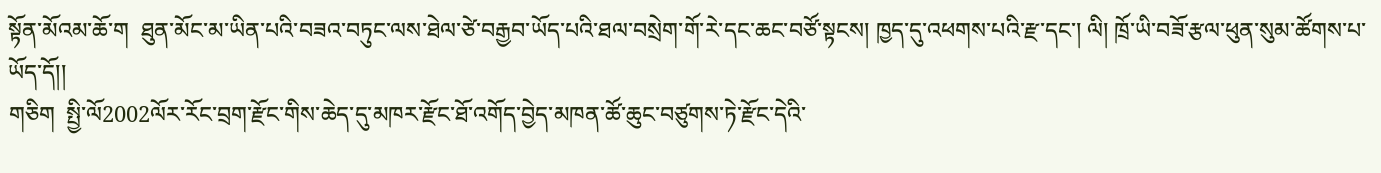སྟོན་མོའམ་ཆོ་ག  ཐུན་མོང་མ་ཡིན་པའི་བཟའ་བཏུང་ལས་ཐེལ་ཙེ་བརྒྱབ་ཡོད་པའི་ཐལ་བསྲེག་གོ་རེ་དང་ཆང་བཙོ་སྟངས། ཁྱད་དུ་འཕགས་པའི་རྫ་དང་། ལི། ཁྲོ་ཡི་བཟོ་རྩལ་ཕུན་སུམ་ཚོགས་པ་ཡོད་དོ།།
གཅིག  སྤྱི་ལོ2002ལོར་རོང་བྲག་རྫོང་གིས་ཆེད་དུ་མཁར་རྫོང་ཐོ་འགོད་བྱེད་མཁན་ཚོ་ཆུང་བཙུགས་ཏེ་རྫོང་དེའི་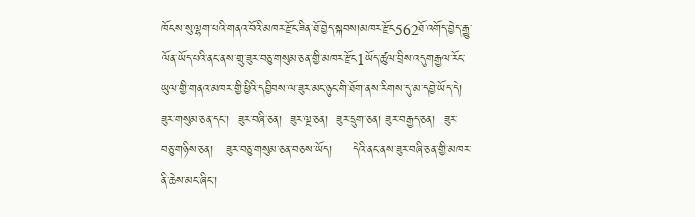ཁོངས་སུ་ལྷག་པའི་གནའ་བོའི་མཁར་རྫོང་ཟིན་ཐོ་བྱེད་སྐབས།མཁར་རྫོང562ཐོ་འགོད་བྱེད་རྒྱུ་ལོན་ཡོད་པའི་ནང་ནས་གྲུ་ཟུར་བཅུ་གསུམ་ཅན་གྱི་མཁར་རྫོང1ཡོད་ཚུལ་བྲིས་འདུགརྒྱལ་རོང་ཡུལ་གྱི་གནའ་མཁར་གྱི་ཕྱིའི་དབྱིབས་ལ་ཟུར་མང་ཉུང་གི་ཐོག་ནས་རིགས་དུ་མ་དབྱེ་ཡོད་དེ། ཟུར་གསུམ་ཅན་དང་།  ཟུར་བཞི་ཅན།  ཟུར་ལྔ་ཅན།  ཟུར་དྲུག་ཅན། ཟུར་བརྒྱད་ཅན།  ཟུར་བཅུ་གཉིས་ཅན།   ཟུར་བཅུ་གསུམ་ཅན་བཅས་ཡོད།     དེའི་ནང་ནས་ཟུར་བཞི་ཅན་གྱི་མཁར་ནི་ཆེས་མང་ཞིང་།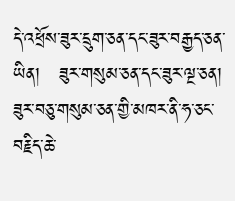དེ་འཕྲོས་ཟུར་དྲུག་ཅན་དང་ཟུར་བརྒྱད་ཅན་ཡིན།   ཟུར་གསུམ་ཅན་དང་ཟུར་ལྔ་ཅན།  ཟུར་བཅུ་གསུམ་ཅན་གྱི་མཁར་ནི་ཧ་ཅང་བརྗིད་ཆེ་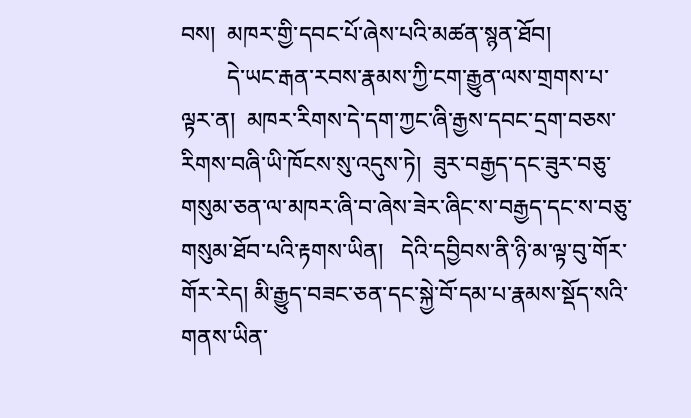བས།  མཁར་གྱི་དབང་པོ་ཞེས་པའི་མཚན་སྙན་ཐོབ།
        དེ་ཡང་རྒན་རབས་རྣམས་ཀྱི་ངག་རྒྱུན་ལས་གྲགས་པ་ལྟར་ན།  མཁར་རིགས་དེ་དག་ཀྱང་ཞི་རྒྱས་དབང་དྲག་བཅས་རིགས་བཞི་ཡི་ཁོངས་སུ་འདུས་ཏེ།  ཟུར་བརྒྱད་དང་ཟུར་བཅུ་གསུམ་ཅན་ལ་མཁར་ཞི་བ་ཞེས་ཟེར་ཞིང་ས་བརྒྱད་དང་ས་བཅུ་གསུམ་ཐོབ་པའི་རྟགས་ཡིན།   དེའི་དབྱིབས་ནི་ཉི་མ་ལྟ་བུ་གོར་གོར་རེད། མི་རྒྱུད་བཟང་ཅན་དང་སྐྱེ་བོ་དམ་པ་རྣམས་སྡོད་སའི་གནས་ཡིན་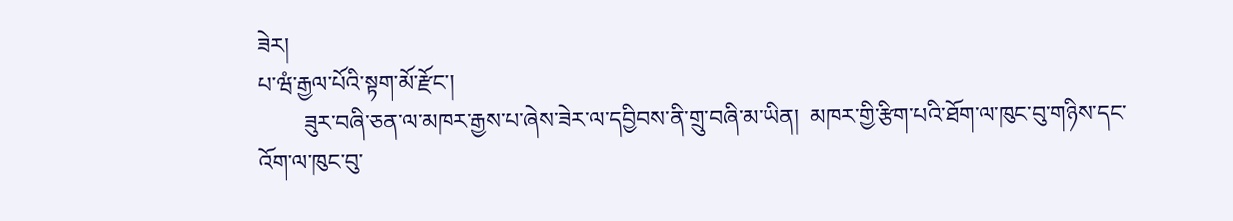ཟེར།
པ་ཝཾ་རྒྱལ་པོའི་སྟག་མོ་རྫོང་།
        ཟུར་བཞི་ཅན་ལ་མཁར་རྒྱས་པ་ཞེས་ཟེར་ལ་དབྱིབས་ནི་གྲུ་བཞི་མ་ཡིན།  མཁར་གྱི་རྩིག་པའི་ཐོག་ལ་ཁུང་བུ་གཉིས་དང་འོག་ལ་ཁུང་བུ་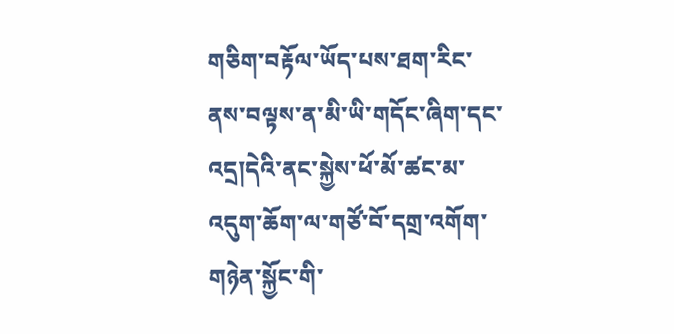གཅིག་བརྟོལ་ཡོད་པས་ཐག་རིང་ནས་བལྟས་ན་མི་ཡི་གདོང་ཞིག་དང་འདྲ།དེའི་ནང་སྐྱེས་ཕོ་མོ་ཚང་མ་འདུག་ཆོག་ལ་གཙོ་བོ་དགྲ་འགོག་གཉེན་སྐྱོང་གི་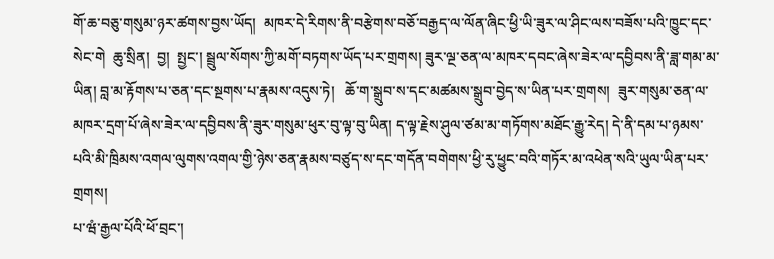གོ་ཆ་བཅུ་གསུམ་ཉར་ཚགས་བྱས་ཡོད།  མཁར་དེ་རིགས་ནི་བརྩེགས་བཅོ་བརྒྱད་ལ་ལོན་ཞིང་ཕྱི་ཡི་ཟུར་ལ་ཤིང་ལས་བཟོས་པའི་ཁྱུང་དང་སེང་གེ  ཆུ་སྲིན།  བྱ།  སྤྱང་། སྦྲུལ་སོགས་ཀྱི་མགོ་བཏགས་ཡོད་པར་གྲགས། ཟུར་ལྔ་ཅན་ལ་མཁར་དབང་ཞེས་ཟེར་ལ་དབྱིབས་ནི་ཟླ་གམ་མ་ཡིན། བླ་མ་རྟོགས་པ་ཅན་དང་སྔགས་པ་རྣམས་འདུས་ཏེ།   ཆོ་ག་སྒྲུབ་ས་དང་མཚམས་སྒྲུབ་བྱེད་ས་ཡིན་པར་གྲགས།  ཟུར་གསུམ་ཅན་ལ་མཁར་དྲག་པོ་ཞེས་ཟེར་ལ་དབྱིབས་ནི་ཟུར་གསུམ་ཕུར་བུ་ལྟ་བུ་ཡིན། ད་ལྟ་རྗེས་ཤུལ་ཙམ་མ་གཏོགས་མཐོང་རྒྱུ་རེད། དེ་ནི་དམ་པ་ཉམས་པའི་མི་ཁྲིམས་འགལ་ལུགས་འགལ་གྱི་ཉེས་ཅན་རྣམས་བཙུད་ས་དང་གདོན་བགེགས་ཕྱི་རུ་ཕྱུང་བའི་གཏོར་མ་འཕེན་སའི་ཡུལ་ཡིན་པར་གྲགས།
པ་ཝཾ་རྒྱལ་པོའི་ཕོ་བྲང་།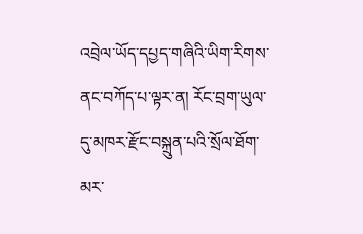འབྲེལ་ཡོད་དཔྱད་གཞིའི་ཡིག་རིགས་ནང་བཀོད་པ་ལྟར་ན། རོང་བྲག་ཡུལ་དུ་མཁར་རྫོང་བསྐྲུན་པའི་སྲོལ་ཐོག་མར་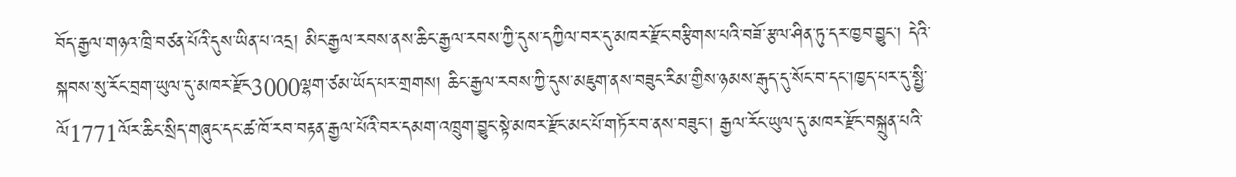བོད་རྒྱལ་གཉའ་ཁྲི་བཙན་པོའི་དུས་ཡིན་པ་འདྲ། མིང་རྒྱལ་རབས་ནས་ཆིང་རྒྱལ་རབས་ཀྱི་དུས་དཀྱིལ་བར་དུ་མཁར་རྫོང་བརྩིགས་པའི་བཟོ་རྩལ་ཤིན་ཏུ་དར་ཁྱབ་བྱུང་། དེའི་སྐབས་སུ་རོང་བྲག་ཡུལ་དུ་མཁར་རྫོང3000ལྷག་ཙམ་ཡོད་པར་གྲགས། ཆིང་རྒྱལ་རབས་ཀྱི་དུས་མཇུག་ནས་བཟུང་རིམ་གྱིས་ཉམས་རྒུད་དུ་སོང་བ་དང་།ཁྱད་པར་དུ་སྤྱི་ལོ1771ལོར་ཆིང་སྲིད་གཞུང་དང་ཚ་ཁོ་རབ་བརྟན་རྒྱལ་པོའི་བར་དམག་འཁྲུག་བྱུང་སྟེ་མཁར་རྫོང་མང་པོ་གཏོར་བ་ནས་བཟུང་། རྒྱལ་རོང་ཡུལ་དུ་མཁར་རྫོང་བསྐྲུན་པའི་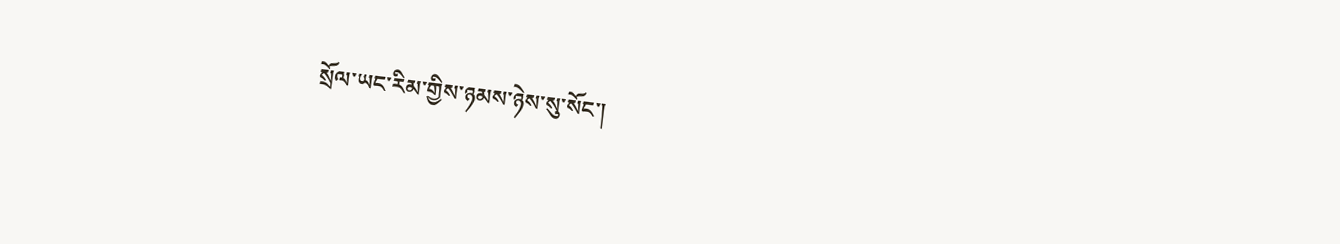སྲོལ་ཡང་རིམ་གྱིས་ཉམས་ཉེས་སུ་སོང་།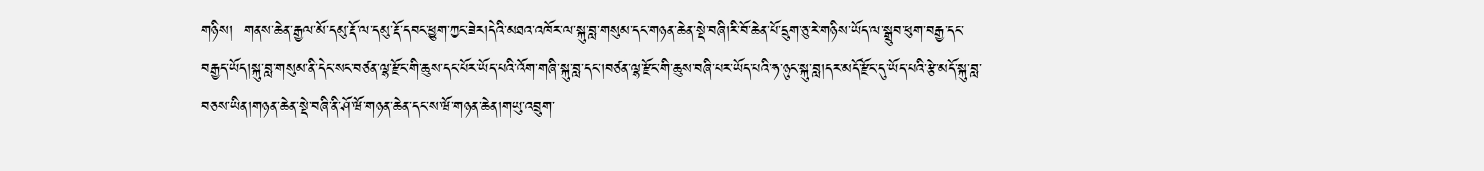གཉིས།  གནས་ཆེན་རྒྱལ་མོ་དམུ་རྡོ་ལ་དམུ་རྡོ་དབང་ཕྱུག་ཀྱང་ཟེར།དེའི་མཐའ་འཁོར་ལ་སྐུ་བླ་གསུམ་དང་གཉན་ཆེན་སྡེ་བཞི།རི་བོ་ཆེན་པོ་དྲུག་ཅུ་རེ་གཉིས་ཡོད་ལ་སྒྲུབ་ཕུག་བརྒྱ་དང་བརྒྱད་ཡོད།སྐུ་བླ་གསུམ་ནི་དེང་སང་བཙན་ལྷ་རྫོང་གི་ཆུས་དང་པོར་ཡོད་པའི་འོག་གཞི་སྐུ་བླ་དང་།བཙན་ལྷ་རྫོང་གི་ཆུས་བཞི་པར་ཡོད་པའི་ཧ་ཉུང་སྐུ་བླ།དར་མདོ་རྫོང་དུ་ཡོད་པའི་རྩེ་མདོ་སྐུ་བླ་བཅས་ཡིན།གཉན་ཆེན་སྡེ་བཞི་ནི་ཤོ་ཝོ་གཉན་ཆེན་དང་ས་ཝོ་གཉན་ཆེན།གཡུ་འབྲུག་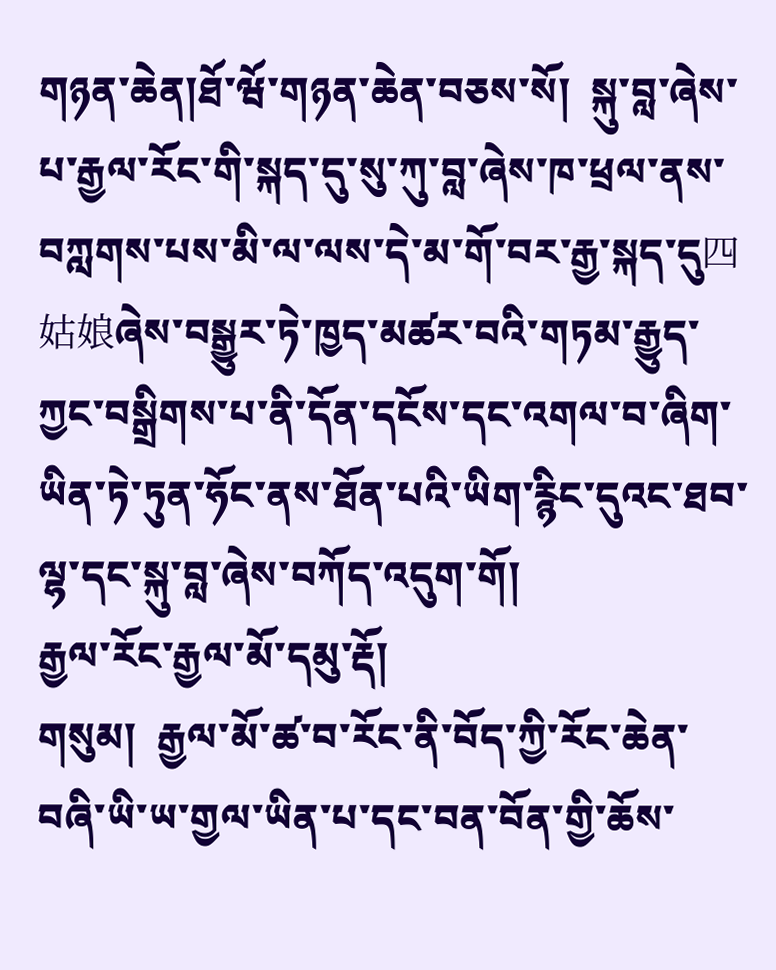གཉན་ཆེན།ཐོ་ཝོ་གཉན་ཆེན་བཅས་སོ།  སྐུ་བླ་ཞེས་པ་རྒྱལ་རོང་གི་སྐད་དུ་སུ་ཀུ་བླ་ཞེས་ཁ་ཕྲལ་ནས་བཀླགས་པས་མི་ལ་ལས་དེ་མ་གོ་བར་རྒྱ་སྐད་དུ四姑娘ཞེས་བསྒྱུར་ཏེ་ཁྱད་མཚར་བའི་གཏམ་རྒྱུད་ཀྱང་བསྒྲིགས་པ་ནི་དོན་དངོས་དང་འགལ་བ་ཞིག་ཡིན་ཏེ་ཏུན་ཧོང་ནས་ཐོན་པའི་ཡིག་རྙིང་དུའང་ཐབ་ལྷ་དང་སྐུ་བླ་ཞེས་བཀོད་འདུག་གོ།
རྒྱལ་རོང་རྒྱལ་མོ་དམུ་རྡོ།
གསུམ།  རྒྱལ་མོ་ཚ་བ་རོང་ནི་བོད་ཀྱི་རོང་ཆེན་བཞི་ཡི་ཡ་གྱལ་ཡིན་པ་དང་བན་བོན་གྱི་ཆོས་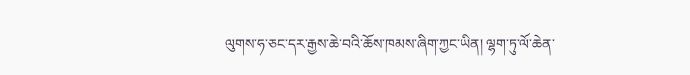ལུགས་ཧ་ཅང་དར་རྒྱས་ཆེ་བའི་ཆོས་ཁམས་ཞིག་ཀྱང་ཡིན། ལྷག་ཏུ་ལོ་ཆེན་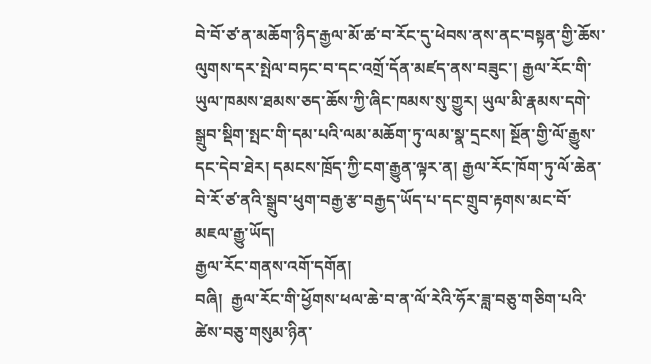བེ་བོ་ཙ་ན་མཆོག་ཉིད་རྒྱལ་མོ་ཚ་བ་རོང་དུ་ཕེབས་ནས་ནང་བསྟན་གྱི་ཆོས་ལུགས་དར་སྤེལ་བཏང་བ་དང་འགྲོ་དོན་མཛད་ནས་བཟུང་། རྒྱལ་རོང་གི་ཡུལ་ཁམས་ཐམས་ཅད་ཆོས་ཀྱི་ཞིང་ཁམས་སུ་གྱུར། ཡུལ་མི་རྣམས་དགེ་སྒྲུབ་སྡིག་སྤང་གི་དམ་པའི་ལམ་མཆོག་ཏུ་ལམ་སྣ་དྲངས། སྔོན་གྱི་ལོ་རྒྱུས་དང་དེབ་ཐེར། དམངས་ཁྲོད་ཀྱི་ངག་རྒྱུན་ལྟར་ན། རྒྱལ་རོང་ཁོག་ཏུ་ལོ་ཆེན་བེ་རོ་ཙ་ནའི་སྒྲུབ་ཕུག་བརྒྱ་རྩ་བརྒྱད་ཡོད་པ་དང་གྲུབ་རྟགས་མང་བོ་མཇལ་རྒྱུ་ཡོད།
རྒྱལ་རོང་གནས་འགོ་དགོན།
བཞི།  རྒྱལ་རོང་གི་ཕྱོགས་ཕལ་ཆེ་བ་ན་ལོ་རེའི་ཧོར་ཟླ་བཅུ་གཅིག་པའི་ཚེས་བཅུ་གསུམ་ཉིན་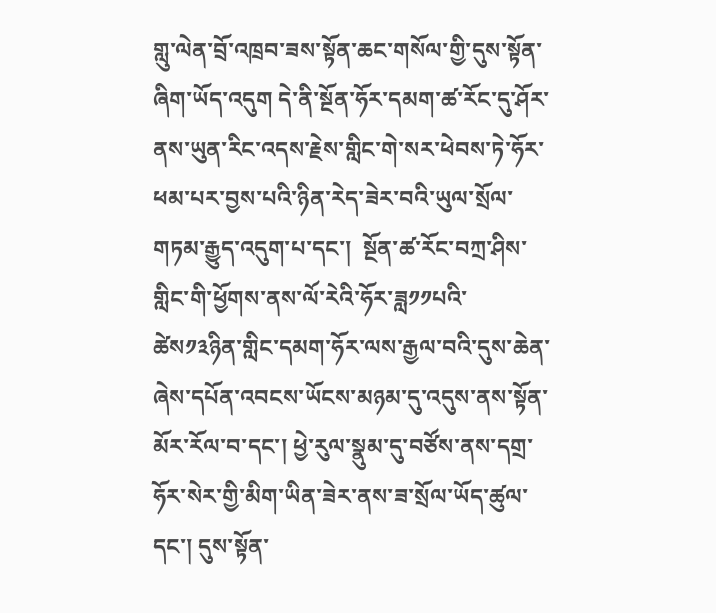གླུ་ལེན་བྲོ་འཁྲབ་ཟས་སྟོན་ཆང་གསོལ་གྱི་དུས་སྟོན་ཞིག་ཡོད་འདུག དེ་ནི་སྔོན་ཧོར་དམག་ཚ་རོང་དུ་ཤོར་ནས་ཡུན་རིང་འདས་རྗེས་གླིང་གེ་སར་ཕེབས་ཏེ་ཧོར་ཕམ་པར་བྱས་པའི་ཉིན་རེད་ཟེར་བའི་ཡུལ་སྲོལ་གཏམ་རྒྱུད་འདུག་པ་དང་།  སྔོན་ཚ་རོང་བཀྲ་ཤིས་གླིང་གི་ཕྱོགས་ནས་ལོ་རེའི་ཧོར་ཟླ༡༡པའི་ཚེས༡༣ཉིན་གླིང་དམག་ཧོར་ལས་རྒྱལ་བའི་དུས་ཆེན་ཞེས་དཔོན་འབངས་ཡོངས་མཉམ་དུ་འདུས་ནས་སྟོན་མོར་རོལ་བ་དང་། ཕྱེ་རུལ་སྣུམ་དུ་བཙོས་ནས་དགྲ་ཧོར་སེར་གྱི་མིག་ཡིན་ཟེར་ནས་ཟ་སྲོལ་ཡོད་ཚུལ་དང་། དུས་སྟོན་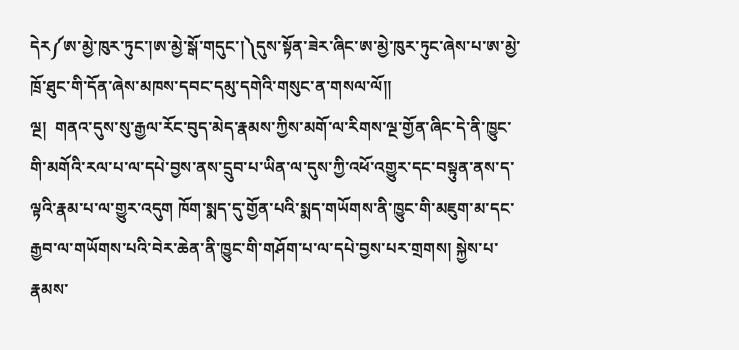དེར༼ཨ་མྱེ་ཁུར་ཏུང་།ཨ་མྱེ་སྒོ་གདུང་།༽དུས་སྟོན་ཟེར་ཞིང་ཨ་མྱེ་ཁུར་ཏུང་ཞེས་པ་ཨ་མྱེ་ཁྲོ་ཐུང་གི་དོན་ཞེས་མཁས་དབང་དམུ་དགེའི་གསུང་ན་གསལ་ལོ།།
ལྔ།  གནའ་དུས་སུ་རྒྱལ་རོང་བུད་མེད་རྣམས་ཀྱིས་མགོ་ལ་རིགས་ལྔ་གྱོན་ཞིང་དེ་ནི་ཁྱུང་གི་མགོའི་རལ་པ་ལ་དཔེ་བྱས་ནས་དྲུབ་པ་ཡིན་ལ་དུས་ཀྱི་འཕོ་འགྱུར་དང་བསྟུན་ནས་ད་ལྟའི་རྣམ་པ་ལ་གྱུར་འདུག ཁོག་སྨད་དུ་གྱོན་པའི་སྨད་གཡོགས་ནི་ཁྱུང་གི་མཇུག་མ་དང་རྒྱབ་ལ་གཡོགས་པའི་བེར་ཆེན་ནི་ཁྱུང་གི་གཤོག་པ་ལ་དཔེ་བྱས་པར་གྲགས། སྐྱེས་པ་རྣམས་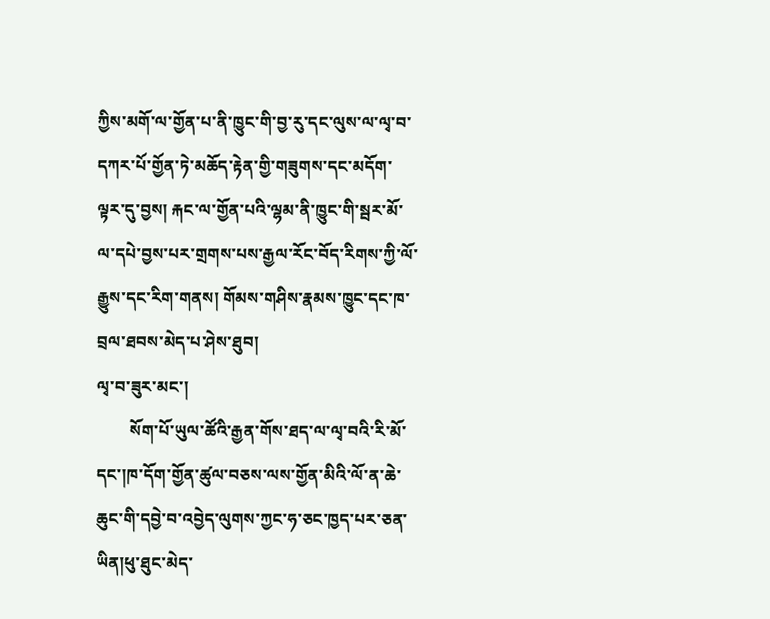ཀྱིས་མགོ་ལ་གྱོན་པ་ནི་ཁྱུང་གི་བྱ་རུ་དང་ལུས་ལ་ལྭ་བ་དཀར་པོ་གྱོན་ཏེ་མཆོད་རྟེན་གྱི་གཟུགས་དང་མདོག་ལྟར་དུ་བྱས། རྐང་ལ་གྱོན་པའི་ལྷམ་ནི་ཁྱུང་གི་སྦར་མོ་ལ་དཔེ་བྱས་པར་གྲགས་པས་རྒྱལ་རོང་བོད་རིགས་ཀྱི་ལོ་རྒྱུས་དང་རིག་གནས། གོམས་གཤིས་རྣམས་ཁྱུང་དང་ཁ་བྲལ་ཐབས་མེད་པ་ཤེས་ཐུབ།
ལྭ་བ་ཟུར་མང་།
        སོག་པོ་ཡུལ་ཚོའི་རྒྱན་གོས་ཐད་ལ་ལྭ་བའི་རི་མོ་དང་།ཁ་དོག་གྱོན་ཚུལ་བཅས་ལས་གྱོན་མིའི་ལོ་ན་ཆེ་ཆུང་གི་དབྱེ་བ་འབྱེད་ལུགས་ཀྱང་ཧ་ཅང་ཁྱད་པར་ཅན་ཡིན།ཕུ་ཐུང་མེད་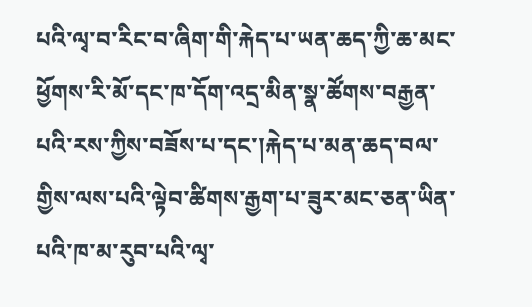པའི་ལྭ་བ་རིང་བ་ཞིག་གི་རྐེད་པ་ཡན་ཆད་ཀྱི་ཆ་མང་ཕྱོགས་རི་མོ་དང་ཁ་དོག་འདྲ་མིན་སྣ་ཚོགས་བརྒྱན་པའི་རས་ཀྱིས་བཟོས་པ་དང་།རྐེད་པ་མན་ཆད་བལ་གྱིས་ལས་པའི་ལྟེབ་ཚིགས་རྒྱག་པ་ཟུར་མང་ཅན་ཡིན་པའི་ཁ་མ་རུབ་པའི་ལྭ་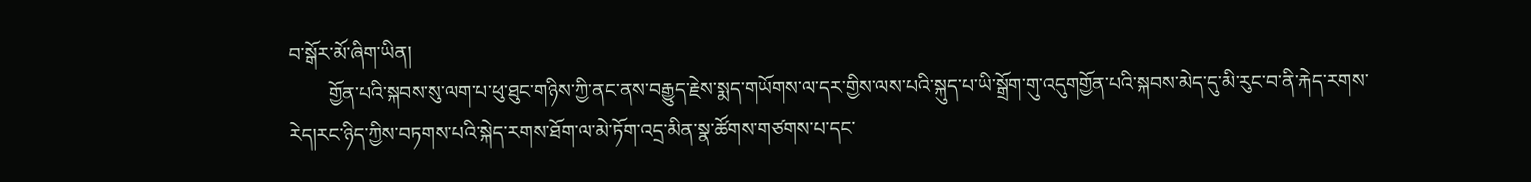བ་སྒོར་མོ་ཞིག་ཡིན།
        གྱོན་པའི་སྐབས་སུ་ལག་པ་ཕུ་ཐུང་གཉིས་ཀྱི་ནང་ནས་བརྒྱུད་རྗེས་སྨད་གཡོགས་ལ་དར་གྱིས་ལས་པའི་སྐུད་པ་ཡི་སྒྲོག་གུ་འདུགགྱོན་པའི་སྐབས་མེད་དུ་མི་རུང་བ་ནི་རྐེད་རགས་རེད།རང་ཉིད་ཀྱིས་བཏགས་པའི་སྐེད་རགས་ཐོག་ལ་མེ་ཏོག་འདྲ་མིན་སྣ་ཚོགས་གཙགས་པ་དང་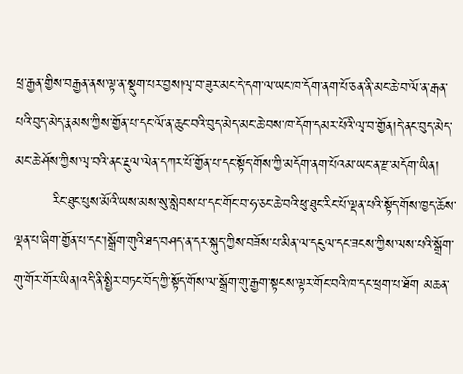ཕྲ་རྒྱན་གྱིས་བརྒྱན་ནས་ལྟ་ན་སྡུག་པར་བྱས།ལྭ་བ་ཟུར་མང་དེ་དག་ལ་ཡང་ཁ་དོག་ནག་པོ་ཅན་ནི་མང་ཆེ་བ་ལོ་ན་རྒན་པའི་བུད་མེད་རྣམས་ཀྱིས་གྱོན་པ་དང་ལོ་ན་ཆུང་བའི་བུད་མེད་མང་ཆེ་བས་ཁ་དོག་དམར་པོའི་ལྭ་བ་གྱོན།དེ་ནང་བུད་མེད་མང་ཆེ་ཤོས་ཀྱིས་ལྭ་བའི་ནང་རྔུལ་ལེན་དཀར་པོ་གྱོན་པ་དང་སྟོད་གོས་ཀྱི་མདོག་ནག་པོའམ་ཡང་ན་རྫ་མདོག་ཡིན།
        རིང་ཐུང་པུས་མོའི་ཡས་མས་སུ་སླེབས་པ་དང་གོང་བ་ཧ་ཅང་ཆེ་བའི་ཕུ་ཐུང་རིང་པོ་ལྡན་པའི་སྟོད་གོས་ཁྱད་ཆོས་ལྡན་པ་ཞིག་གྱོན་པ་དང་།སྒྲོག་གུའི་ཐད་བཤད་ན་དར་སྐུད་ཀྱིས་བཟོས་པ་མིན་ལ་དངུལ་དང་ཟངས་ཀྱིས་ལས་པའི་སྒྲོག་གུ་གོར་གོར་ཡིན།འདི་ནི་སྤྱིར་བཏང་བོད་ཀྱི་སྟོད་གོས་ལ་སྒྲོག་གུ་རྒྱག་སྟངས་ལྟར་གོང་བའི་ཁ་དང་ཕྲག་པ་ཐོག མཆན་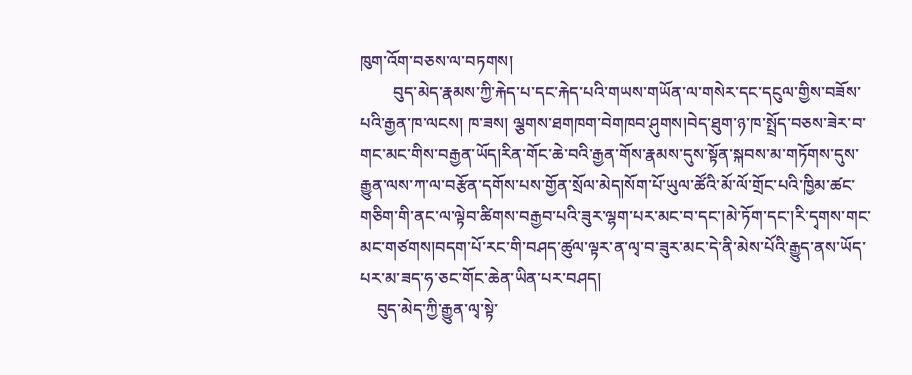ཁུག་འོག་བཅས་ལ་བཏགས།
        བུད་མེད་རྣམས་ཀྱི་རྐེད་པ་དང་རྐེད་པའི་གཡས་གཡོན་ལ་གསེར་དང་དངུལ་གྱིས་བཟོས་པའི་རྒྱན་ཁ་ལངས། ཁ་ཟས། ལྕགས་ཐགཁག་བེགཁབ་ཤུགས།བེད་ཐུག་ཉ་ཁ་སྤྲོད་བཅས་ཟེར་བ་གང་མང་གིས་བརྒྱན་ཡོད།རིན་གོང་ཆེ་བའི་རྒྱན་གོས་རྣམས་དུས་སྟོན་སྐབས་མ་གཏོགས་དུས་རྒྱུན་ལས་ཀ་ལ་བརྩོན་དགོས་པས་གྱོན་སྲོལ་མེད།སོག་པོ་ཡུལ་ཚོའི་མོ་ལོ་གྲོང་པའི་ཁྱིམ་ཚང་གཅིག་གི་ནང་ལ་ལྟེབ་ཚིགས་བརྒྱབ་པའི་ཟུར་ལྷག་པར་མང་བ་དང་།མེ་ཏོག་དང་།རི་དྭགས་གང་མང་གཙགས།བདག་པོ་རང་གི་བཤད་ཚུལ་ལྟར་ན་ལྭ་བ་ཟུར་མང་དེ་ནི་མེས་པོའི་རྒྱུད་ནས་ཡོད་པར་མ་ཟད་ཧ་ཅང་གོང་ཆེན་ཡིན་པར་བཤད།
    བུད་མེད་ཀྱི་རྒྱུན་ལྭ་སྟེ་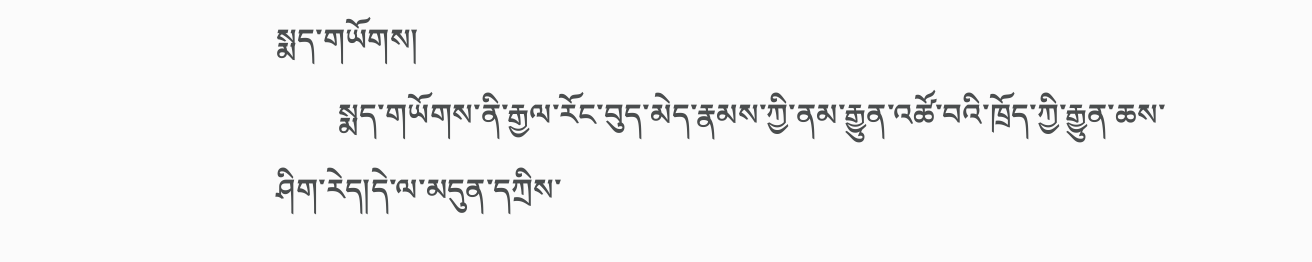སྨད་གཡོགས།
        སྨད་གཡོགས་ནི་རྒྱལ་རོང་བུད་མེད་རྣམས་ཀྱི་ནམ་རྒྱུན་འཚོ་བའི་ཁྲོད་ཀྱི་རྒྱུན་ཆས་ཤིག་རེད།དེ་ལ་མདུན་དཀྲིས་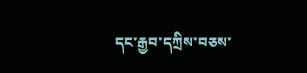དང་རྒྱབ་དཀྲིས་བཅས་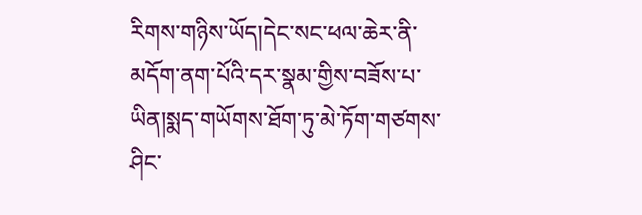རིགས་གཉིས་ཡོད།དེང་སང་ཕལ་ཆེར་ནི་མདོག་ནག་པོའི་དར་སྣམ་གྱིས་བཟོས་པ་ཡིན།སྨད་གཡོགས་ཐོག་ཏུ་མེ་ཏོག་གཙགས་ཤིང་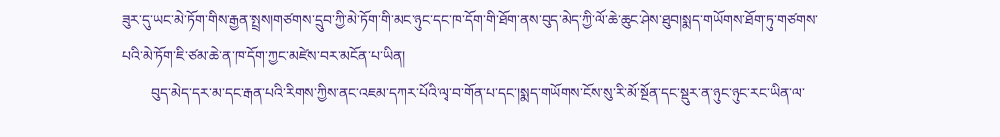ཟུར་དུ་ཡང་མེ་ཏོག་གིས་རྒྱན་སྤྲས།གཙགས་དྲུབ་ཀྱི་མེ་ཏོག་གི་མང་ཉུང་དང་ཁ་དོག་གི་ཐོག་ནས་བུད་མེད་ཀྱི་ལོ་ཆེ་ཆུང་ཤེས་ཐུབ།སྨད་གཡོགས་ཐོག་ཏུ་གཙགས་པའི་མེ་ཏོག་ཇི་ཙམ་ཆེ་ན་ཁ་དོག་ཀྱང་མཛེས་བར་མངོན་པ་ཡིན།
        བུད་མེད་དར་མ་དང་རྒན་པའི་རིགས་ཀྱིས་ནང་འཇམ་དཀར་པོའི་ལྭ་བ་གོན་པ་དང་།སྨད་གཡོགས་ངོས་སུ་རི་མོ་སྔོན་དང་སྡུར་ན་ཉུང་ཉུང་རང་ཡིན་ལ་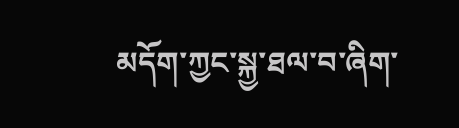མདོག་ཀྱང་སྐྱ་ཐལ་བ་ཞིག་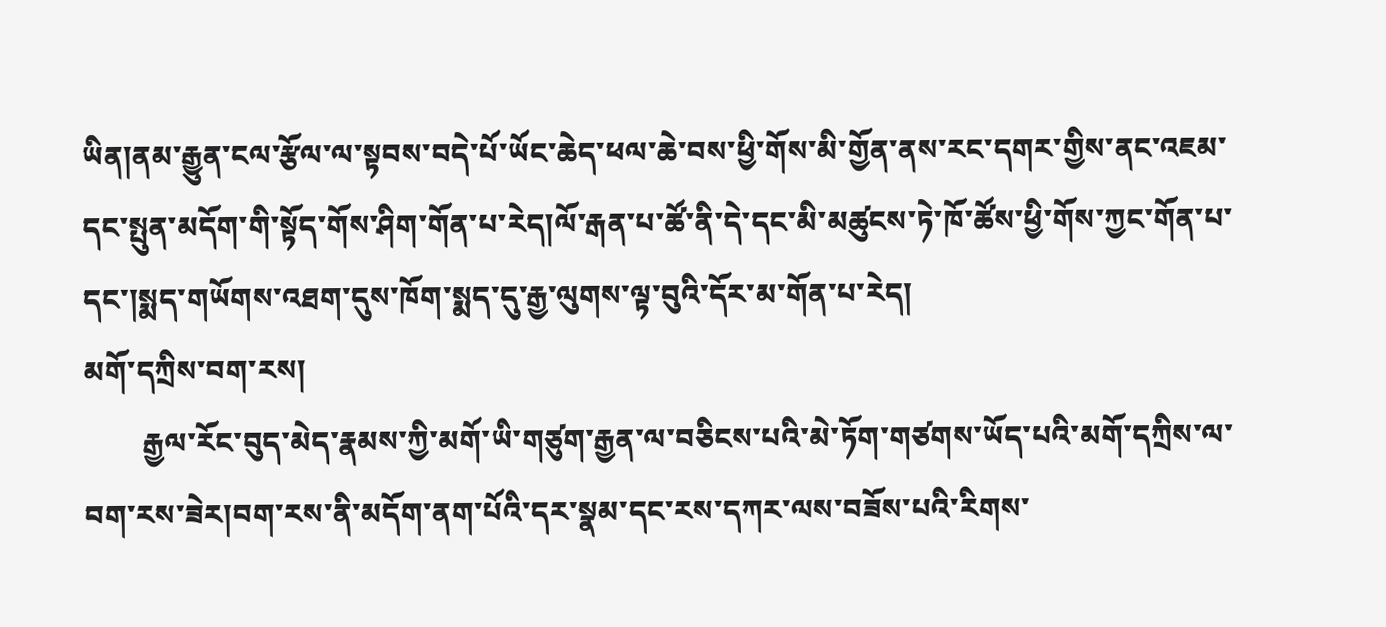ཡིན།ནམ་རྒྱུན་ངལ་རྩོལ་ལ་སྟབས་བདེ་པོ་ཡོང་ཆེད་ཕལ་ཆེ་བས་ཕྱི་གོས་མི་གྱོན་ནས་རང་དགར་གྱིས་ནང་འཇམ་དང་སྤུན་མདོག་གི་སྟོད་གོས་ཤིག་གོན་པ་རེད།ལོ་རྒན་པ་ཚོ་ནི་དེ་དང་མི་མཚུངས་ཏེ་ཁོ་ཚོས་ཕྱི་གོས་ཀྱང་གོན་པ་དང་།སྨད་གཡོགས་འཐག་དུས་ཁོག་སྨད་དུ་རྒྱ་ལུགས་ལྟ་བུའི་དོར་མ་གོན་པ་རེད།
མགོ་དཀྲིས་བག་རས།
        རྒྱལ་རོང་བུད་མེད་རྣམས་ཀྱི་མགོ་ཡི་གཙུག་རྒྱན་ལ་བཅིངས་པའི་མེ་ཏོག་གཙགས་ཡོད་པའི་མགོ་དཀྲིས་ལ་བག་རས་ཟེར།བག་རས་ནི་མདོག་ནག་པོའི་དར་སྣམ་དང་རས་དཀར་ལས་བཟོས་པའི་རིགས་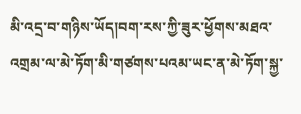མི་འདྲ་བ་གཉིས་ཡོད།བག་རས་ཀྱི་ཟུར་ཕྱོགས་མཐའ་འགྲམ་ལ་མེ་ཏོག་མི་གཙགས་པའམ་ཡང་ན་མེ་ཏོག་སྐྱ་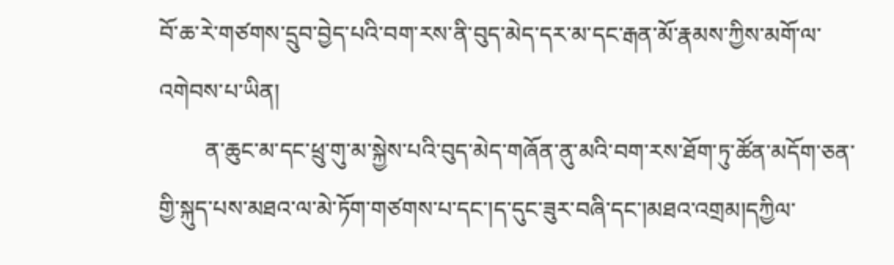བོ་ཆ་རེ་གཙགས་དྲུབ་བྱེད་པའི་བག་རས་ནི་བུད་མེད་དར་མ་དང་རྒན་མོ་རྣམས་ཀྱིས་མགོ་ལ་འགེབས་པ་ཡིན།
        ན་ཆུང་མ་དང་ཕྲུ་གུ་མ་སྐྱེས་པའི་བུད་མེད་གཞོན་ནུ་མའི་བག་རས་ཐོག་ཏུ་ཚོན་མདོག་ཅན་གྱི་སྐུད་པས་མཐའ་ལ་མེ་ཏོག་གཙགས་པ་དང་།ད་དུང་ཟུར་བཞི་དང་།མཐའ་འགྲམ།དཀྱིལ་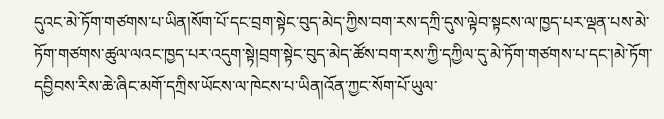དུའང་མེ་ཏོག་གཙགས་པ་ཡིན།སོག་པོ་དང་བྲག་སྟེང་བུད་མེད་ཀྱིས་བག་རས་དཀྲི་དུས་ལྟེབ་སྟངས་ལ་ཁྱད་པར་ལྡན་པས་མེ་ཏོག་གཙགས་ཚུལ་ལའང་ཁྱད་པར་འདུག་སྟེ།བྲག་སྟེང་བུད་མེད་ཚོས་བག་རས་ཀྱི་དཀྱིལ་དུ་མེ་ཏོག་གཙགས་པ་དང་།མེ་ཏོག་དབྱིབས་རིས་ཆེ་ཞིང་མགོ་དཀྲིས་ཡོངས་ལ་ཁེངས་པ་ཡིན།འོན་ཀྱང་སོག་པོ་ཡུལ་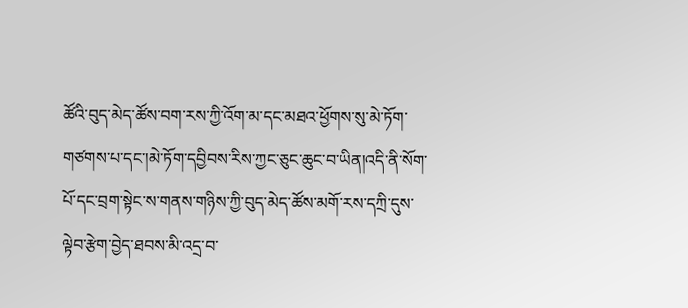ཚོའི་བུད་མེད་ཚོས་བག་རས་ཀྱི་འོག་མ་དང་མཐའ་ཕྱོགས་སུ་མེ་ཏོག་གཙགས་པ་དང་།མེ་ཏོག་དབྱིབས་རིས་ཀྱང་ཅུང་ཆུང་བ་ཡིན།འདི་ནི་སོག་པོ་དང་བྲག་སྟེང་ས་གནས་གཉིས་ཀྱི་བུད་མེད་ཚོས་མགོ་རས་དཀྲི་དུས་ལྟེབ་རྩེག་བྱེད་ཐབས་མི་འདྲ་བ་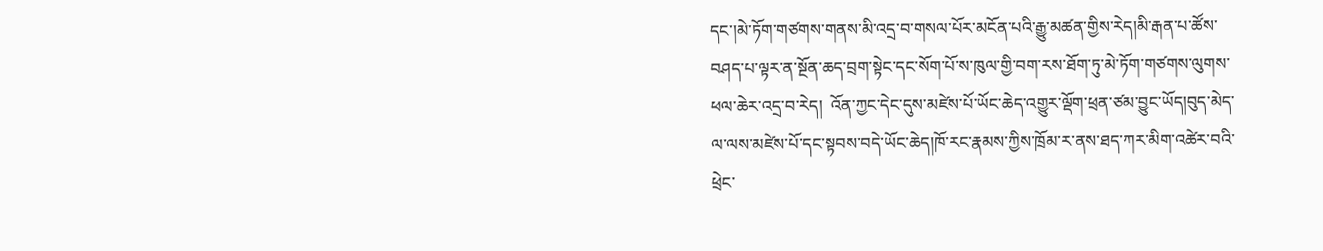དང་།མེ་ཏོག་གཙགས་གནས་མི་འདྲ་བ་གསལ་པོར་མངོན་པའི་རྒྱུ་མཚན་གྱིས་རེད།མི་རྒན་པ་ཚོས་བཤད་པ་ལྟར་ན་སྔོན་ཆད་བྲག་སྟེང་དང་སོག་པོ་ས་ཁུལ་གྱི་བག་རས་ཐོག་ཏུ་མེ་ཏོག་གཙགས་ལུགས་ཕལ་ཆེར་འདྲ་བ་རེད།  འོན་ཀྱང་དེང་དུས་མཛེས་པོ་ཡོང་ཆེད་འགྱུར་ལྡོག་ཕྲན་ཙམ་བྱུང་ཡོད།བུད་མེད་ལ་ལས་མཛེས་པོ་དང་སྟབས་བདེ་ཡོང་ཆེད།ཁོ་རང་རྣམས་ཀྱིས་ཁྲོམ་ར་ནས་ཐད་ཀར་མིག་འཚེར་བའི་ཕྲེང་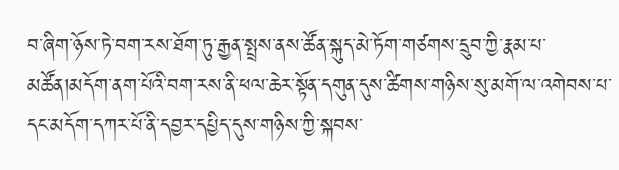བ་ཞིག་ཉོས་ཏེ་བག་རས་ཐོག་ཏུ་རྒྱན་སྤྲས་ནས་ཚོན་སྐུད་མེ་ཏོག་གཙགས་དྲུབ་ཀྱི་རྣམ་པ་མཚོན།མདོག་ནག་པོའི་བག་རས་ནི་ཕལ་ཆེར་སྟོན་དགུན་དུས་ཚིགས་གཉིས་སུ་མགོ་ལ་འགེབས་པ་དང་མདོག་དཀར་པོ་ནི་དབྱར་དཔྱིད་དུས་གཉིས་ཀྱི་སྐབས་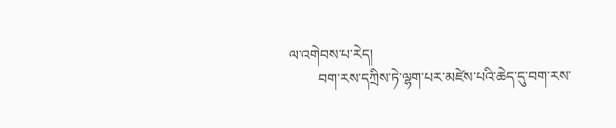ལ་འགེབས་པ་རེད།
        བག་རས་དཀྲིས་ཏེ་ལྷག་པར་མཛེས་པའི་ཆེད་དུ་བག་རས་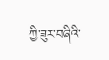ཀྱི་ཟུར་བཞིའི་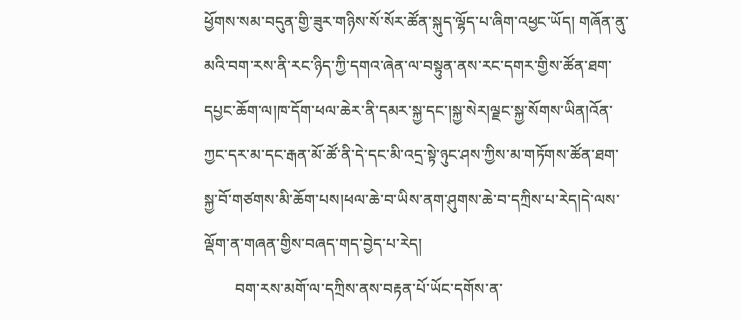ཕྱོགས་སམ་བདུན་གྱི་ཟུར་གཉིས་སོ་སོར་ཚོན་སྐུད་ལྷོད་པ་ཞིག་འཕྱང་ཡོད། གཞོན་ནུ་མའི་བག་རས་ནི་རང་ཉིད་ཀྱི་དགའ་ཞེན་ལ་བསྟུན་ནས་རང་དགར་གྱིས་ཚོན་ཐག་དཔྱང་ཆོག་ལ།ཁ་དོག་ཕལ་ཆེར་ནི་དམར་སྐྱ་དང་།སྐྱ་སེར།ལྗང་སྐྱ་སོགས་ཡིན།འོན་ཀྱང་དར་མ་དང་རྒན་མོ་ཚོ་ནི་དེ་དང་མི་འདྲ་སྟེ་ཉུང་ཤས་ཀྱིས་མ་གཏོགས་ཚོན་ཐག་སྐྱ་བོ་གཙགས་མི་ཆོག་པས།ཕལ་ཆེ་བ་ཡིས་ནག་ཤུགས་ཆེ་བ་དཀྲིས་པ་རེད།དེ་ལས་ལྡོག་ན་གཞན་གྱིས་བཞད་གད་བྱེད་པ་རེད།
        བག་རས་མགོ་ལ་དཀྲིས་ནས་བརྟན་པོ་ཡོང་དགོས་ན་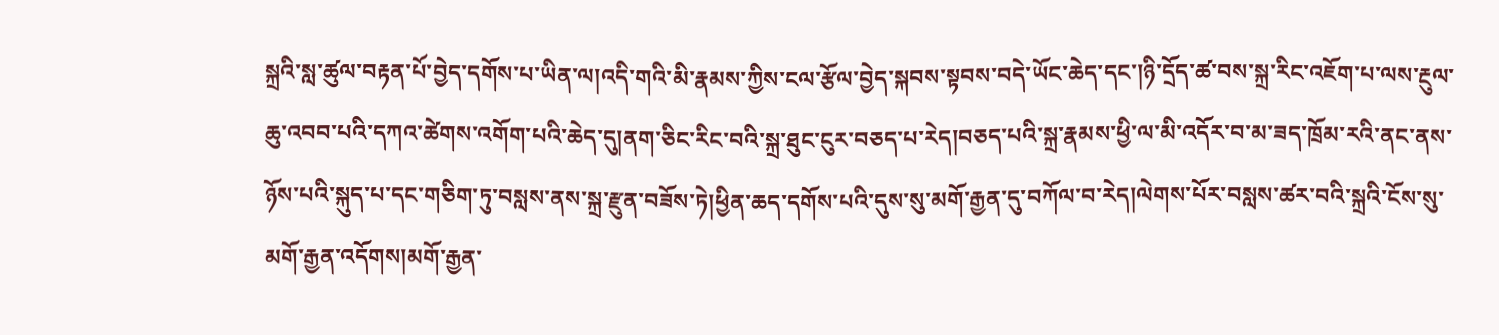སྐྲའི་སླ་ཚུལ་བརྟན་པོ་བྱེད་དགོས་པ་ཡིན་ལ།འདི་གའི་མི་རྣམས་ཀྱིས་ངལ་རྩོལ་བྱེད་སྐབས་སྟབས་བདེ་ཡོང་ཆེད་དང་།ཉི་དྲོད་ཚ་བས་སྐྲ་རིང་འཇོག་པ་ལས་རྔུལ་ཆུ་འབབ་པའི་དཀའ་ཚེགས་འགོག་པའི་ཆེད་དུ།ནག་ཅིང་རིང་བའི་སྐྲ་ཐུང་ངུར་བཅད་པ་རེད།བཅད་པའི་སྐྲ་རྣམས་ཕྱི་ལ་མི་འདོར་བ་མ་ཟད་ཁྲོམ་རའི་ནང་ནས་ཉོས་པའི་སྐུད་པ་དང་གཅིག་ཏུ་བསླས་ནས་སྐྲ་རྫུན་བཟོས་ཏེ།ཕྱིན་ཆད་དགོས་པའི་དུས་སུ་མགོ་རྒྱན་དུ་བཀོལ་བ་རེད།ལེགས་པོར་བསླས་ཚར་བའི་སྐྲའི་ངོས་སུ་མགོ་རྒྱན་འདོགས།མགོ་རྒྱན་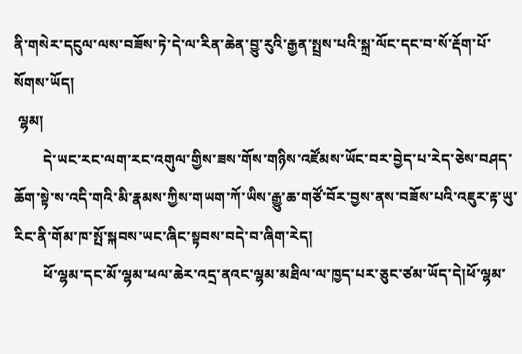ནི་གསེར་དངུལ་ལས་བཟོས་ཏེ་དེ་ལ་རིན་ཆེན་བྱུ་རུའི་རྒྱན་སྤྲས་པའི་སྐྲ་ལོང་དང་བ་སོ་རྡོག་པོ་སོགས་ཡོད།
 ལྷམ།
        དེ་ཡང་རང་ལག་རང་འགུལ་གྱིས་ཟས་གོས་གཉིས་འཛོམས་ཡོང་བར་བྱེད་པ་རེད་ཅེས་བཤད་ཆོག་སྟེ་ས་འདི་གའི་མི་རྣམས་ཀྱིས་གཡག་ཀོ་ཡིས་རྒྱུ་ཆ་གཙོ་བོར་བྱས་ནས་བཟོས་པའི་འཇུར་རྟ་ཡུ་རིང་ནི་གོམ་ཁ་སྤོ་སྐབས་ཡང་ཞིང་སྟབས་བདེ་བ་ཞིག་རེད།
        ཕོ་ལྷམ་དང་མོ་ལྷམ་ཕལ་ཆེར་འདྲ་ནའང་ལྷམ་མཐིལ་ལ་ཁྱད་པར་ཅུང་ཙམ་ཡོད་དེ།ཕོ་ལྷམ་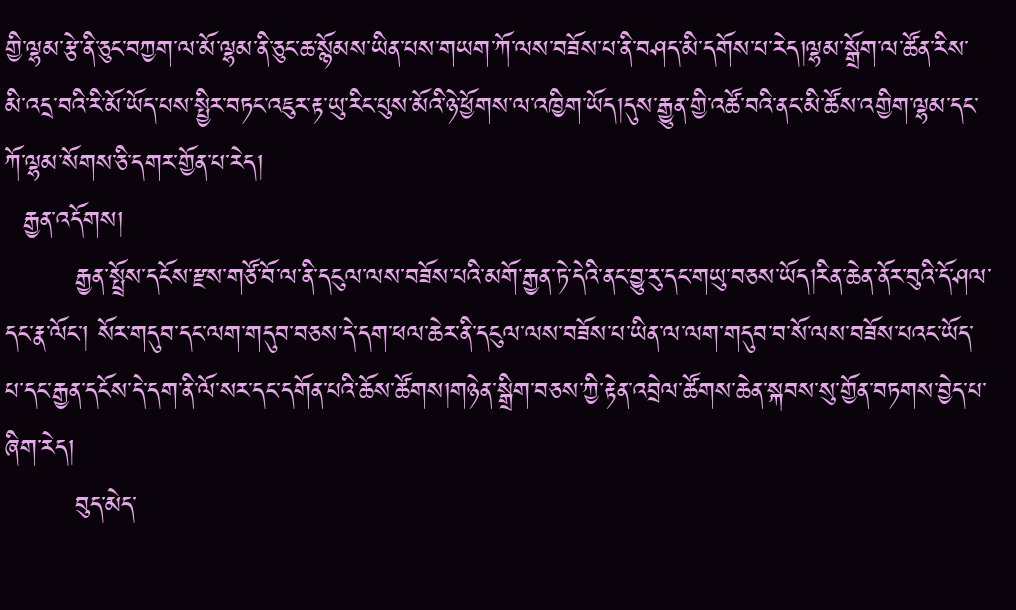གྱི་ལྷམ་རྩེ་ནི་ཅུང་བཀྱག་ལ་མོ་ལྷམ་ནི་ཅུང་ཆ་སྙོམས་ཡིན་པས་གཡག་ཀོ་ལས་བཟོས་པ་ནི་བཤད་མི་དགོས་པ་རེད།ལྷམ་སྒྲོག་ལ་ཚོན་རིས་མི་འདྲ་བའི་རི་མོ་ཡོད་པས་སྤྱིར་བཏང་འཇུར་རྟ་ཡུ་རིང་པུས་མོའི་ཉེ་ཕྱོགས་ལ་འཁྱིག་ཡོད།དུས་རྒྱུན་གྱི་འཚོ་བའི་ནང་མི་ཚོས་འགྱིག་ལྷམ་དང་ཀོ་ལྷམ་སོགས་ཅི་དགར་གྱོན་པ་རེད།
  རྒྱན་འདོགས།
        རྒྱན་སྤྲོས་དངོས་རྫས་གཙོ་བོ་ལ་ནི་དངུལ་ལས་བཟོས་པའི་མགོ་རྒྱན་ཏེ་དེའི་ནང་བྱུ་རུ་དང་གཡུ་བཅས་ཡོད།རིན་ཆེན་ནོར་བུའི་དོ་ཤལ་དང་རྣ་ལོང་། སོར་གདུབ་དང་ལག་གདུབ་བཅས་དེ་དག་ཕལ་ཆེར་ནི་དངུལ་ལས་བཟོས་པ་ཡིན་ལ་ལག་གདུབ་བ་སོ་ལས་བཟོས་པའང་ཡོད་པ་དང་རྒྱན་དངོས་དེ་དག་ནི་ལོ་སར་དང་དགོན་པའི་ཆོས་ཚོགས།གཉེན་སྒྲིག་བཅས་ཀྱི་རྟེན་འབྲེལ་ཚོགས་ཆེན་སྐབས་སུ་གྱོན་བཏགས་བྱེད་པ་ཞིག་རེད།
        བུད་མེད་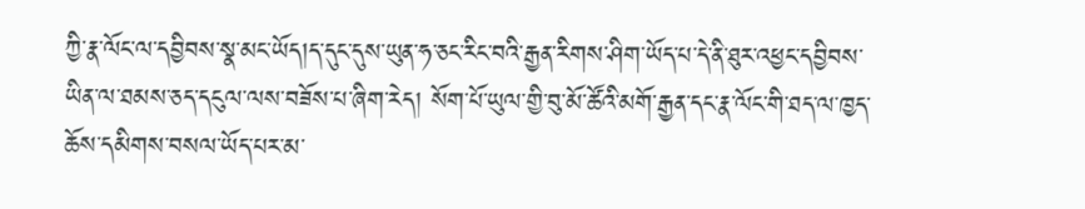ཀྱི་རྣ་ལོང་ལ་དབྱིབས་སྣ་མང་ཡོད།ད་དུང་དུས་ཡུན་ཧ་ཅང་རིང་བའི་རྒྱན་རིགས་ཤིག་ཡོད་པ་དེ་ནི་ཐུར་འཕྱང་དབྱིབས་ཡིན་ལ་ཐམས་ཅད་དངུལ་ལས་བཟོས་པ་ཞིག་རེད། སོག་པོ་ཡུལ་གྱི་བུ་མོ་ཚོའི་མགོ་རྒྱན་དང་རྣ་ལོང་གི་ཐད་ལ་ཁྱད་ཆོས་དམིགས་བསལ་ཡོད་པར་མ་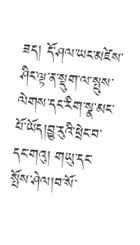ཟད། དོ་ཤལ་ཡང་མཛེས་ཤིང་ལྟ་ན་སྡུག་ལ་སྤུས་ལེགས་དང་རིག་སྣ་མང་པོ་ཡོད།བྱུ་རུའི་ཕྲེང་བ་དང་གའུ། གཡུ་དང་སྤོས་ཤེལ།བ་སོ་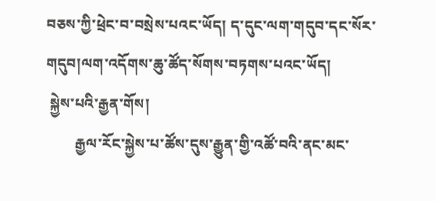བཅས་ཀྱི་ཕྲེང་བ་བསྲེས་པའང་ཡོད། ད་དུང་ལག་གདུབ་དང་སོར་གདུབ།ལག་འདོགས་ཆུ་ཚོད་སོགས་བཏགས་པའང་ཡོད།
 སྐྱེས་པའི་རྒྱན་གོས།
        རྒྱལ་རོང་སྐྱེས་པ་ཚོས་དུས་རྒྱུན་གྱི་འཚོ་བའི་ནང་མང་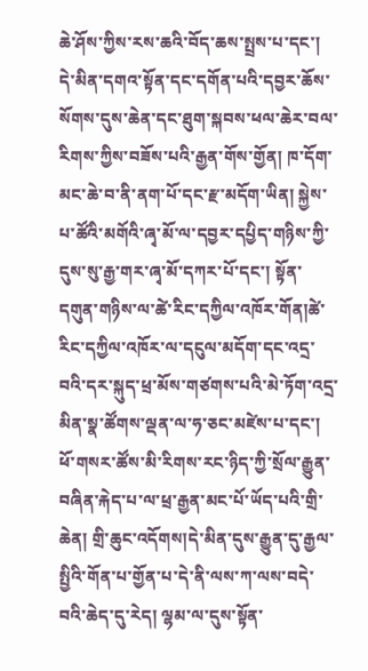ཆེ་ཤོས་ཀྱིས་རས་ཆའི་བོད་ཆས་སྤྲས་པ་དང་། དེ་མིན་དགའ་སྟོན་དང་དགོན་པའི་དབྱར་ཆོས་སོགས་དུས་ཆེན་དང་ཐུག་སྐབས་ཕལ་ཆེར་བལ་རིགས་ཀྱིས་བཟོས་པའི་རྒྱན་གོས་གྱོན། ཁ་དོག་མང་ཆེ་བ་ནི་ནག་པོ་དང་རྫ་མདོག་ཡིན། སྐྱེས་པ་ཚོའི་མགོའི་ཞྭ་མོ་ལ་དབྱར་དཔྱིད་གཉིས་ཀྱི་དུས་སུ་རྒྱ་གར་ཞྭ་མོ་དཀར་པོ་དང་། སྟོན་དགུན་གཉིས་ལ་ཚེ་རིང་དཀྱིལ་འཁོར་གོན།ཚེ་རིང་དཀྱིལ་འཁོར་ལ་དངུལ་མདོག་དང་འདྲ་བའི་དར་སྐུད་ཕྲ་མོས་གཙགས་པའི་མེ་ཏོག་འདྲ་མིན་སྣ་ཚོགས་ལྡན་ལ་ཧ་ཅང་མཛེས་པ་དང་། ཕོ་གསར་ཚོས་མི་རིགས་རང་ཉིད་ཀྱི་སྲོལ་རྒྱུན་བཞིན་རྐེད་པ་ལ་ཕྲ་རྒྱན་མང་པོ་ཡོད་པའི་གྲི་ཆེན། གྲི་ཆུང་འདོགས།དེ་མིན་དུས་རྒྱུན་དུ་རྒྱལ་སྤྱིའི་གོན་པ་གྱོན་པ་དེ་ནི་ལས་ཀ་ལས་བདེ་བའི་ཆེད་དུ་རེད། ལྷམ་ལ་དུས་སྟོན་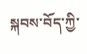སྐབས་བོད་ཀྱི་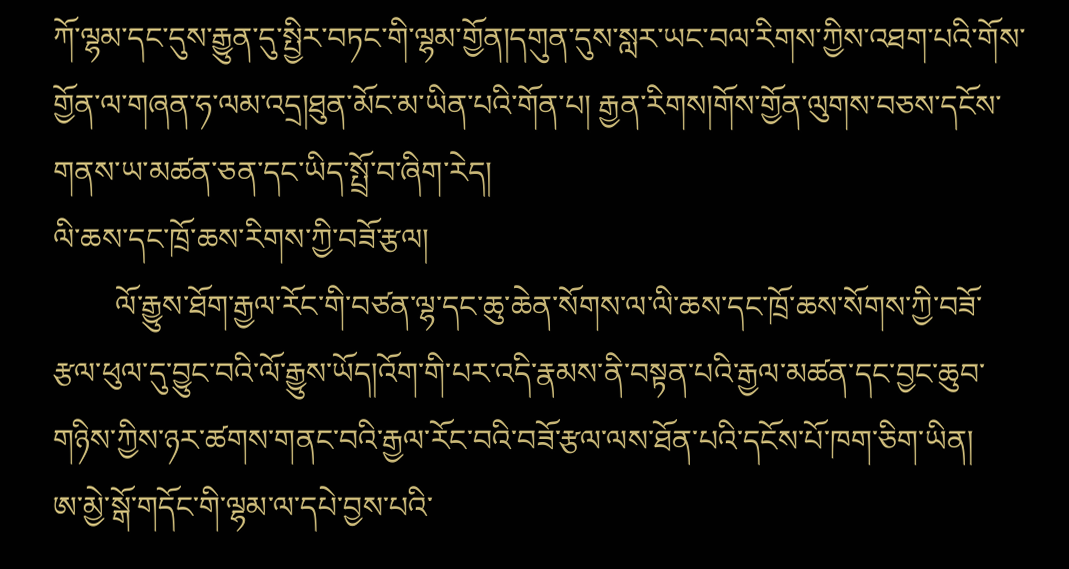ཀོ་ལྷམ་དང་དུས་རྒྱུན་དུ་སྤྱིར་བཏང་གི་ལྷམ་གྱོན།དགུན་དུས་སླར་ཡང་བལ་རིགས་ཀྱིས་འཐག་པའི་གོས་གྱོན་ལ་གཞན་ཧ་ལམ་འདྲ།ཐུན་མོང་མ་ཡིན་པའི་གོན་པ། རྒྱན་རིགས།གོས་གྱོན་ལུགས་བཅས་དངོས་གནས་ཡ་མཚན་ཅན་དང་ཡིད་སྤྲོ་བ་ཞིག་རེད།
ལི་ཆས་དང་ཁྲོ་ཆས་རིགས་ཀྱི་བཟོ་རྩལ།
        ལོ་རྒྱུས་ཐོག་རྒྱལ་རོང་གི་བཙན་ལྷ་དང་ཆུ་ཆེན་སོགས་ལ་ལི་ཆས་དང་ཁྲོ་ཆས་སོགས་ཀྱི་བཟོ་རྩལ་ཕུལ་དུ་བྱུང་བའི་ལོ་རྒྱུས་ཡོད།འོག་གི་པར་འདི་རྣམས་ནི་བསྟན་པའི་རྒྱལ་མཚན་དང་བྱང་ཆུབ་གཉིས་ཀྱིས་ཉར་ཚགས་གནང་བའི་རྒྱལ་རོང་བའི་བཟོ་རྩལ་ལས་ཐོན་པའི་དངོས་པོ་ཁག་ཅིག་ཡིན།
ཨ་མྱེ་སྒོ་གདོང་གི་ལྷམ་ལ་དཔེ་བྱས་པའི་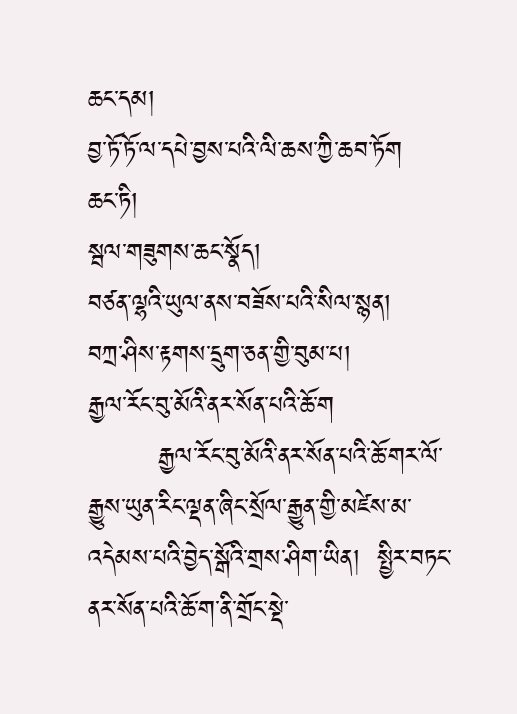ཆང་དམ།
བྱ་ཏོ་ཏོ་ལ་དཔེ་བྱས་པའི་ལི་ཆས་ཀྱི་ཆབ་ཏོག
ཆང་ཏི།
སྦལ་གཟུགས་ཆང་སྣོད།
བཙན་ལྷའི་ཡུལ་ནས་བཟོས་པའི་སིལ་སྙན།
བཀྲ་ཤིས་རྟགས་དྲུག་ཅན་གྱི་བུམ་པ།
རྒྱལ་རོང་བུ་མོའི་ནར་སོན་པའི་ཆོ་ག
        རྒྱལ་རོང་བུ་མོའི་ནར་སོན་པའི་ཆོ་གར་ལོ་རྒྱུས་ཡུན་རིང་ལྡན་ཞིང་སྲོལ་རྒྱུན་གྱི་མཛེས་མ་འདེམས་པའི་བྱེད་སྒོའི་གྲས་ཤིག་ཡིན།  སྤྱིར་བཏང་ནར་སོན་པའི་ཆོ་ག་ནི་གྲོང་སྡེ་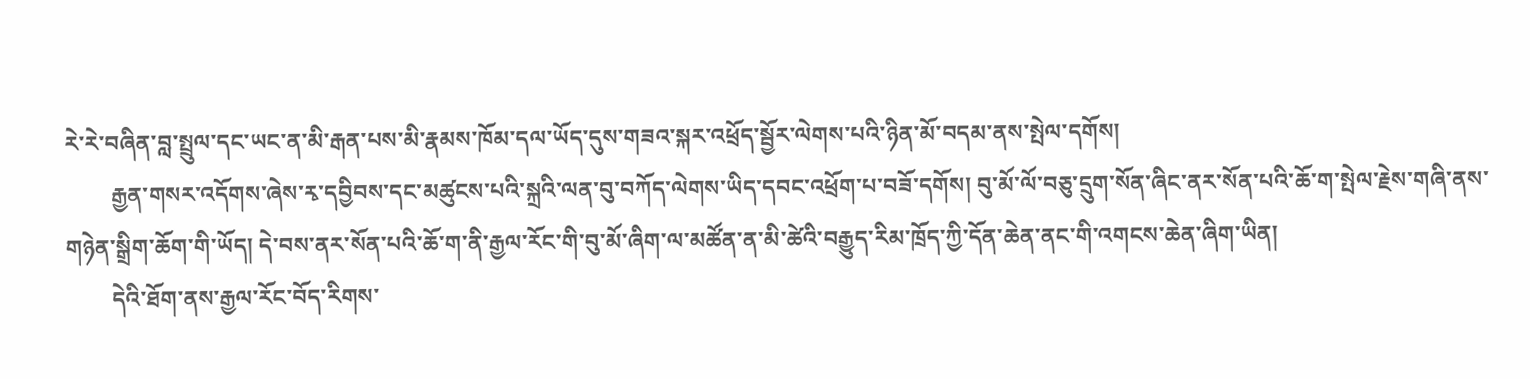རེ་རེ་བཞིན་བླ་སྤྲུལ་དང་ཡང་ན་མི་རྒན་པས་མི་རྣམས་ཁོམ་དལ་ཡོད་དུས་གཟའ་སྐར་འཕྲོད་སྦྱོར་ལེགས་པའི་ཉིན་མོ་བདམ་ནས་སྤེལ་དགོས།
        རྒྱན་གསར་འདོགས་ཞེས་རྭ་དབྱིབས་དང་མཚུངས་པའི་སྐྲའི་ལན་བུ་བཀོད་ལེགས་ཡིད་དབང་འཕྲོག་པ་བཟོ་དགོས། བུ་མོ་ལོ་བཅུ་དྲུག་སོན་ཞིང་ནར་སོན་པའི་ཆོ་ག་སྤེལ་རྗེས་གཞི་ནས་གཉེན་སྒྲིག་ཆོག་གི་ཡོད། དེ་བས་ནར་སོན་པའི་ཆོ་ག་ནི་རྒྱལ་རོང་གི་བུ་མོ་ཞིག་ལ་མཚོན་ན་མི་ཚེའི་བརྒྱུད་རིམ་ཁྲོད་ཀྱི་དོན་ཆེན་ནང་གི་འགངས་ཆེན་ཞིག་ཡིན།
        དེའི་ཐོག་ནས་རྒྱལ་རོང་བོད་རིགས་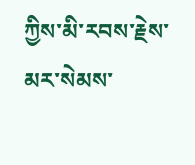ཀྱིས་མི་རབས་རྗེས་མར་སེམས་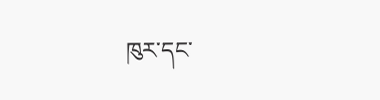ཁུར་དང་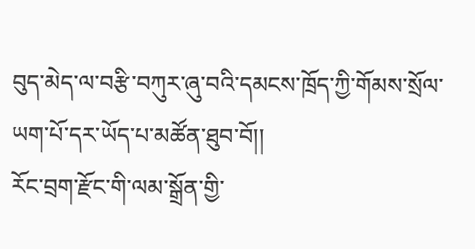བུད་མེད་ལ་བརྩི་བཀུར་ཞུ་བའི་དམངས་ཁྲོད་ཀྱི་གོམས་སྲོལ་ཡག་པོ་དར་ཡོད་པ་མཚོན་ཐུབ་བོ།།
རོང་བྲག་རྫོང་གི་ལམ་སྒྲོན་གྱི་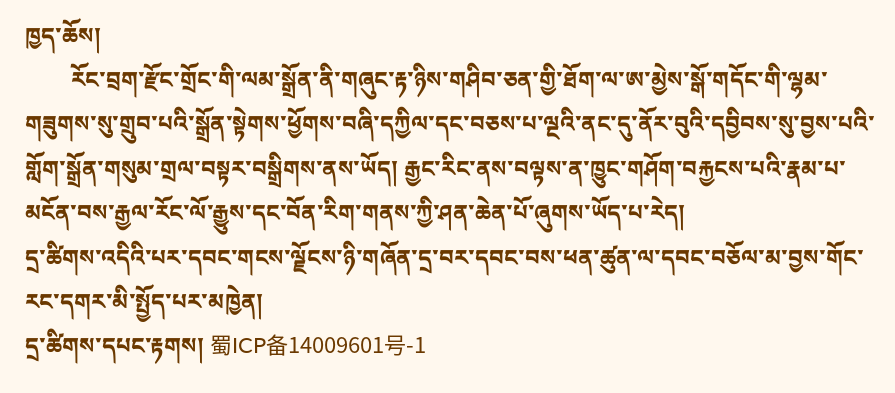ཁྱད་ཆོས།
        རོང་བྲག་རྫོང་གྲོང་གི་ལམ་སྒྲོན་ནི་གཞུང་རྟ་ཉིས་གཤིབ་ཅན་གྱི་ཐོག་ལ་ཨ་མྱེས་སྒོ་གདོང་གི་ལྷམ་གཟུགས་སུ་གྲུབ་པའི་སྒྲོན་སྟེགས་ཕྱོགས་བཞི་དཀྱིལ་དང་བཅས་པ་ལྔའི་ནང་དུ་ནོར་བུའི་དབྱིབས་སུ་བྱས་པའི་གློག་སྒྲོན་གསུམ་གྲལ་བསྟར་བསྒྲིགས་ནས་ཡོད། རྒྱང་རིང་ནས་བལྟས་ན་ཁྱུང་གཤོག་བརྐྱངས་པའི་རྣམ་པ་མངོན་བས་རྒྱལ་རོང་ལོ་རྒྱུས་དང་བོན་རིག་གནས་ཀྱི་ཤན་ཆེན་པོ་ཞུགས་ཡོད་པ་རེད།
དྲ་ཚིགས་འདིའི་པར་དབང་གངས་ལྗོངས་ཉི་གཞོན་དྲ་བར་དབང་བས་ཕན་ཚུན་ལ་དབང་བཅོལ་མ་བྱས་གོང་རང་དགར་མི་སྤྱོད་པར་མཁྱེན།
དྲ་ཚིགས་དཔང་རྟགས། 蜀ICP备14009601号-1